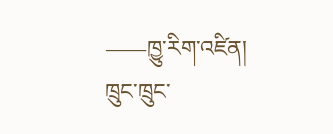⸺ཁྱུ་རིག་འཛིན།
ཁྲུང་ཁྲུང་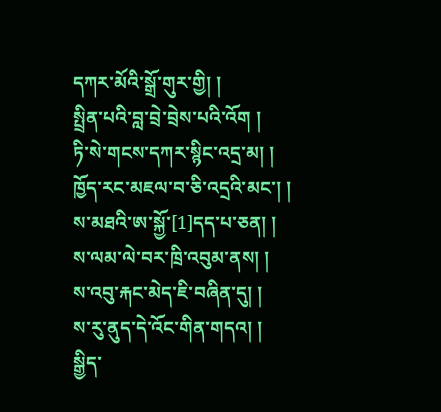དཀར་མོའི་སྒྲོ་གུར་གྱི། །
སྤྲིན་པའི་བླ་བྲེ་བྲེས་པའི་འོག །
ཏི་སེ་གངས་དཀར་སྙིང་འདྲ་མ། །
ཁྱོད་རང་མཇལ་བ་ཅི་འདྲའི་མང་། །
ས་མཐའི་ཨ་སྐྱོ་[1]དད་པ་ཅན། །
ས་ལམ་ལེ་བར་ཁྲི་འབུམ་ནས། །
ས་འབུ་རྐང་མེད་ཇི་བཞིན་དུ། །
ས་རུ་ནུད་དེ་འོང་གིན་གདའ། །
སྒྱིད་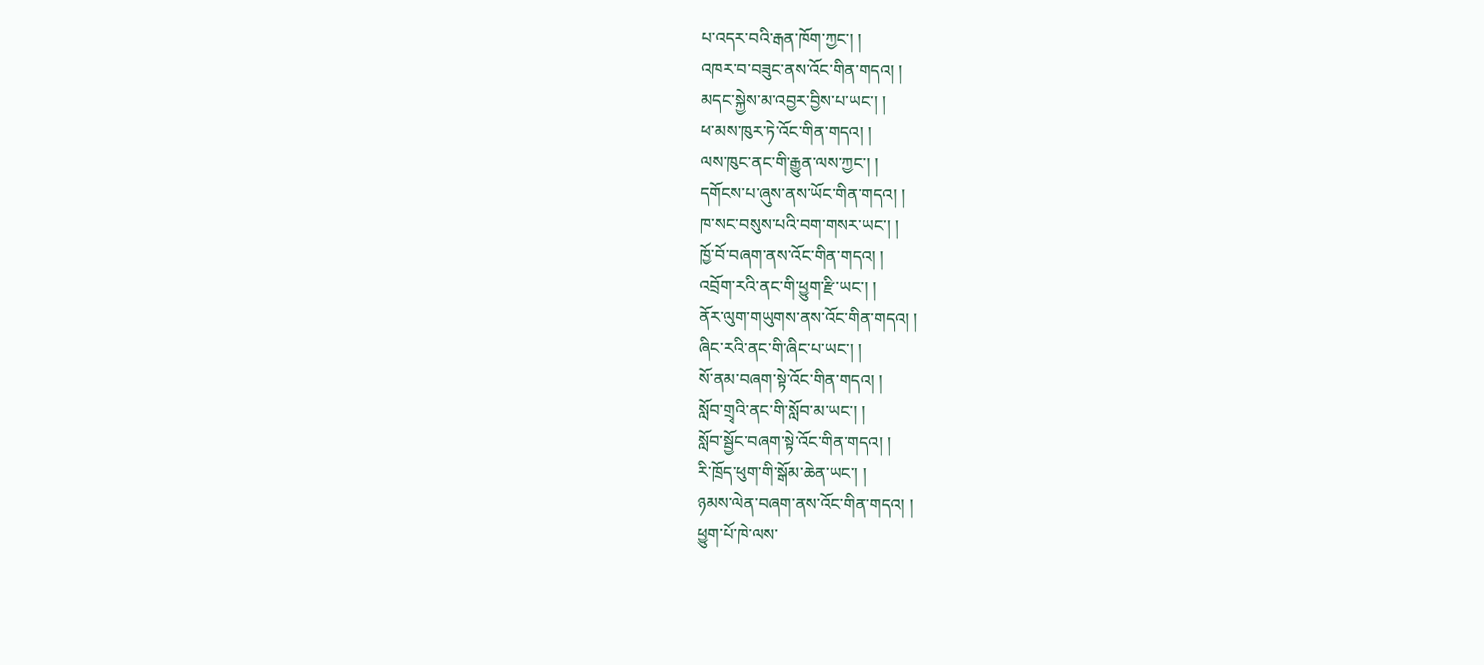པ་འདར་བའི་རྒན་ཁོག་ཀྱང་། །
འཁར་བ་བཟུང་ནས་འོང་གིན་གདའ། །
མདང་སྐྱེས་མ་འབྱར་བྱིས་པ་ཡང་། །
ཕ་མས་ཁུར་ཏེ་འོང་གིན་གདའ། །
ལས་ཁུང་ནང་གི་རྒྱུན་ལས་ཀྱང་། །
དགོངས་པ་ཞུས་ནས་ཡོང་གིན་གདའ། །
ཁ་སང་བསུས་པའི་བག་གསར་ཡང་། །
ཁྱོ་བོ་བཞག་ནས་འོང་གིན་གདའ། །
འབྲོག་རའི་ནང་གི་ཕྱུག་རྫི་ཡང་། །
ནོར་ལུག་གཡུགས་ནས་འོང་གིན་གདའ། །
ཞིང་རའི་ནང་གི་ཞིང་པ་ཡང་། །
སོ་ནམ་བཞག་སྟེ་འོང་གིན་གདའ། །
སློབ་གྲྭའི་ནང་གི་སློབ་མ་ཡང་། །
སློབ་སྦྱོང་བཞག་སྟེ་འོང་གིན་གདའ། །
རི་ཁྲོད་ཕུག་གི་སྒོམ་ཆེན་ཡང་། །
ཉམས་ལེན་བཞག་ནས་འོང་གིན་གདའ། །
ཕྱུག་པོ་ཁེ་ལས་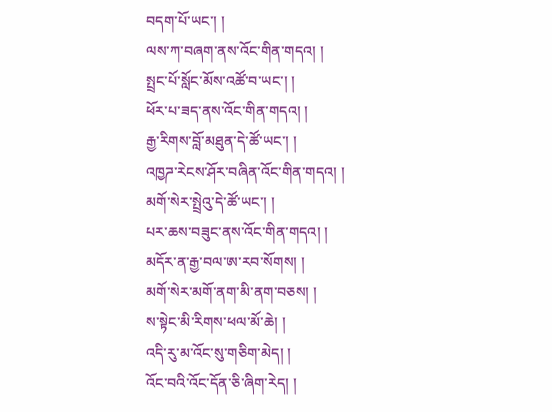བདག་པོ་ཡང་། །
ལས་ཀ་བཞག་ནས་འོང་གིན་གདའ། །
སྤྲང་པོ་སློང་མོས་འཚོ་བ་ཡང་། །
ཕོར་པ་ཟད་ནས་འོང་གིན་གདའ། །
རྒྱ་རིགས་བློ་མཐུན་དེ་ཚོ་ཡང་། །
འཁྱཌ་རེངས་ཤོར་བཞིན་འོང་གིན་གདའ། །
མགོ་སེར་སྤྲེའུ་དེ་ཚོ་ཡང་། །
པར་ཆས་བཟུང་ནས་འོང་གིན་གདའ། །
མདོར་ན་རྒྱ་བལ་ཨ་རབ་སོགས། །
མགོ་སེར་མགོ་ནག་མི་ནག་བཅས། །
ས་སྟེང་མི་རིགས་ཕལ་མོ་ཆེ། །
འདི་རུ་མ་འོང་སུ་གཅིག་མེད། །
འོང་བའི་འོང་དོན་ཅི་ཞིག་རེད། །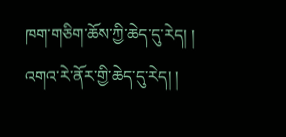ཁག་གཅིག་ཆོས་ཀྱི་ཆེད་དུ་རེད། །
འགའ་རེ་ནོར་གྱི་ཆེད་དུ་རེད། །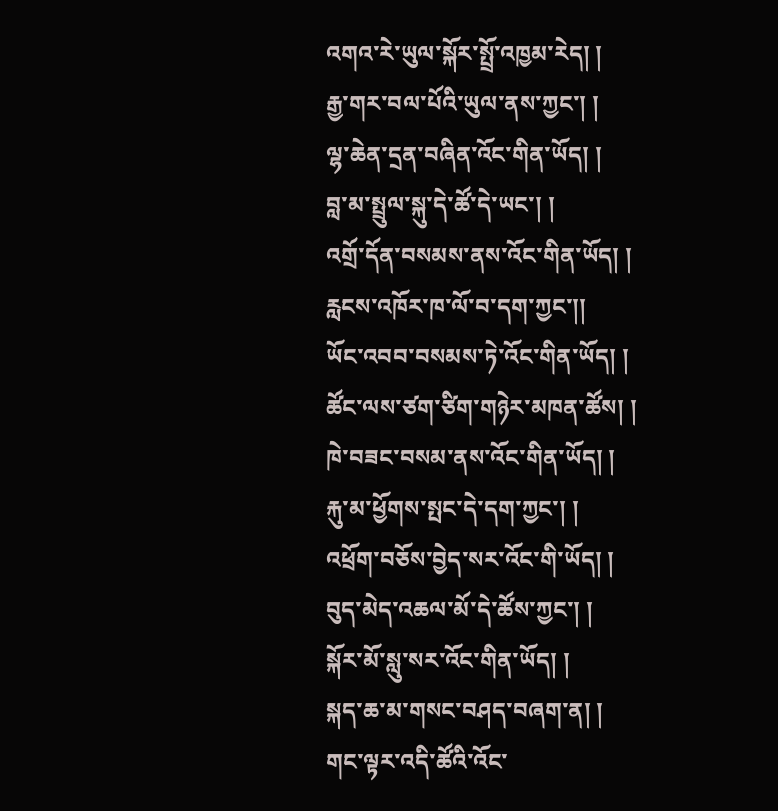འགའ་རེ་ཡུལ་སྐོར་སྤྲོ་འཁྱམ་རེད། །
རྒྱ་གར་བལ་པོའི་ཡུལ་ནས་ཀྱང་། །
ལྷ་ཆེན་དྲན་བཞིན་འོང་གིན་ཡོད། །
བླ་མ་སྤྲུལ་སྐུ་དེ་ཚོ་དེ་ཡང་། །
འགྲོ་དོན་བསམས་ནས་འོང་གིན་ཡོད། །
རླངས་འཁོར་ཁ་ལོ་བ་དག་ཀྱང་།།
ཡོང་འབབ་བསམས་ཏེ་འོང་གིན་ཡོད། །
ཚོང་ལས་ཙག་ཙིག་གཉེར་མཁན་ཚོས། །
ཁེ་བཟང་བསམ་ནས་འོང་གིན་ཡོད། །
རྐུ་མ་ཕྱོགས་སྤང་དེ་དག་ཀྱང་། །
འཕྲོག་བཅོས་བྱེད་སར་འོང་གི་ཡོད། །
བུད་མེད་འཆལ་མོ་དེ་ཚོས་ཀྱང་། །
སྐོར་མོ་སླུ་སར་འོང་གིན་ཡོད། །
སྐད་ཆ་མ་གསང་བཤད་བཞག་ན། །
གང་ལྟར་འདི་ཚོའི་འོང་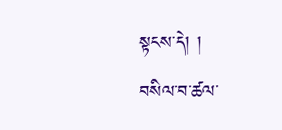སྟངས་དེ། །
བསིལ་བ་ཚལ་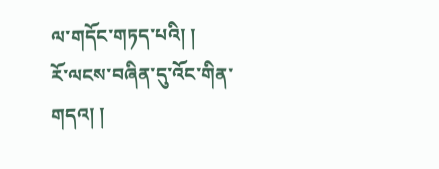ལ་གདོང་གཏད་པའི། །
རོ་ལངས་བཞིན་དུ་འོང་གིན་གདའ། །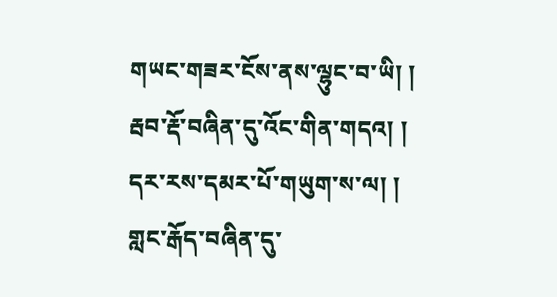གཡང་གཟར་ངོས་ནས་ལྷུང་བ་ཡི། །
རྦབ་རྡོ་བཞིན་དུ་འོང་གིན་གདའ། །
དར་རས་དམར་པོ་གཡུག་ས་ལ། །
གླང་རྒོད་བཞིན་དུ་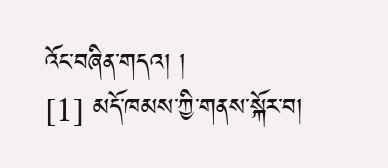འོང་བཞིན་གདའ། །
[1] མདོ་ཁམས་ཀྱི་གནས་སྐོར་བ།